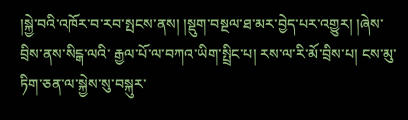།སྐྱེ་བའི་འཁོར་བ་རབ་སྤངས་ནས། །སྡུག་བསྔལ་ཐ་མར་བྱེད་པར་འགྱུར། །ཞེས་བྲིས་ནས་སིངྒ་ལའི་ རྒྱལ་པོ་ལ་བཀའ་ཡིག་སྤྲིང་པ། རས་ལ་རི་མོ་བྲིས་པ། ངས་མུ་ཏིག་ཅན་ལ་སྐྱེས་སུ་བསྐུར་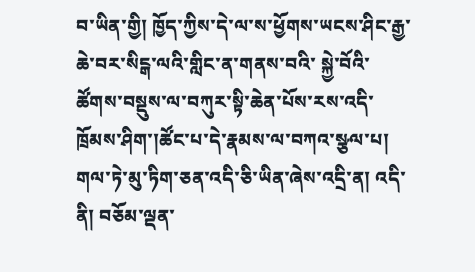བ་ཡིན་གྱི། ཁྱོད་ཀྱིས་དེ་ལ་ས་ཕྱོགས་ཡངས་ཤིང་རྒྱ་ཆེ་བར་སིངྒ་ལའི་གླིང་ན་གནས་བའི་ སྐྱེ་བོའི་ཚོགས་བསྡུས་ལ་བཀུར་སྟི་ཆེན་པོས་རས་འདི་ཁྲོམས་ཤིག་།ཚོང་པ་དེ་རྣམས་ལ་བཀའ་སྩལ་པ། གལ་ཏེ་མུ་ཏིག་ཅན་འདི་ཅི་ཡིན་ཞེས་འདྲི་ན། འདི་ནི། བཅོམ་ལྡན་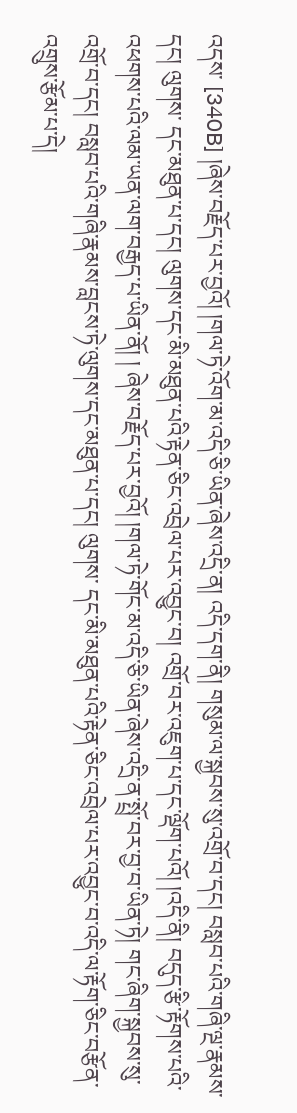འདས་ [340B] །ཞེས་བརྗོད་པར་བྱའོ། །གལ་ཏེ་འོག་མ་འདི་ཅི་ཡིན་ཞེས་འདྲི་ན། འདི་དག་ནི། གསུམ་ལ་སྐྱབས་སུ་འགྲོ་བ་དང། བསླབ་པའི་གཞི་ལྔ་རྣམས་དང། ལུགས་ དང་མཐུན་པ་དང། ལུགས་དང་མི་མཐུན་པའི་རྟེན་ཅིང་འབྲེལ་པར་འབྱུང་བ། འགྲོ་བར་འཇུག་པ་དང་ལྡོག་པའོ། །འདི་ནི། བདུད་རྩི་རྟོགས་པའི་འཕགས་པའི་ལམ་ཡན་ལག་བརྒྱད་པ་ཡིན་ནོ། ། ཞེས་བརྗོད་པར་བྱའོ། །གལ་ཏེ་གོང་མ་འདི་ཅི་ཡིན་ཞེས་འདྲི་ན་སྤྲོ་བར་བྱ་བ་ཡིན་ཏེ། གང་ཞིག་སྐྱབས་སུ་འགྲོ་བ་དང། བསླབ་པའི་གཞི་རྣམས་བླངས་ཏེ་ལུགས་དང་མཐུན་པ་དང། ལུགས་ དང་མི་མཐུན་པའི་རྟེན་ཅིང་འབྲེལ་པར་འབྱུང་བ་འདི་ལ་རྟོག་ཅིང་བརྩོན་འགྲུས་རྩོམ་པ་དེ།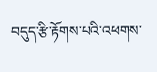བདུད་རྩི་རྟོགས་པའི་འཕགས་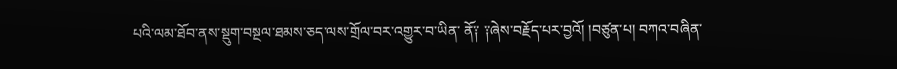པའི་ལམ་ཐོབ་ནས་སྡུག་བསྔལ་ཐམས་ཅད་ལས་གྲོལ་བར་འགྱུར་བ་ཡིན་ ནོ༑ ༑ཞེས་བརྗོད་པར་བྱའོ། །བཙུན་པ། བཀའ་བཞིན་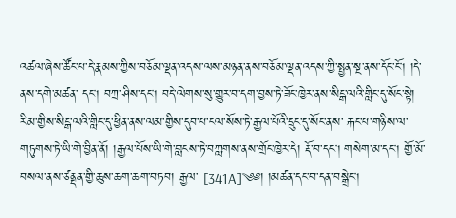འཚལ་ཞེས་ཚོང་པ་དེ་རྣམས་ཀྱིས་བཅོམ་ལྡན་འདས་ལས་མཉན་ནས་བཅོམ་ལྡན་འདས་ཀྱི་སྤྱན་སྔ་ནས་དོང་ངོ། །དེ་ནས་དགེ་མཚན་ དང། བཀྲ་ཤིས་དང། བདེ་ལེགས་སུ་གྱུར་བ་དག་བྱས་ཏེ་ཟོང་ཁྱེར་ནས་སིངྒ་ལའི་གླིང་དུ་སོང་སྟེ། རིམ་གྱིས་སིངྒ་ལའི་གླིང་དུ་ཕྱིན་ནས་ལམ་གྱིས་དུབ་པ་ངལ་སོས་ཏེ་རྒྱལ་པོའི་དྲུང་དུ་སོང་ནས་ རྐང་པ་གཉིས་ལ་གཏུགས་ཏེ་ཡི་གེ་བྱིན་ནོ། །རྒྱལ་པོས་ཡི་གེ་བླངས་ཏེ་བཀླགས་ནས་གྲོང་ཁྱེར་དེ། རྡོ་བ་དང། གསེག་མ་དང། གྱོ་མོ་བསལ་ནས་ཙནྡན་གྱི་ཆུས་ཆག་ཆག་བཏབ། རྒྱལ་ [341A]༄༅། །མཚན་དང་བ་དན་བསྒྲེང།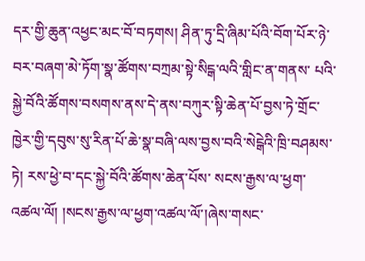དར་གྱི་ཆུན་འཕྱང་མང་བོ་བཏགས། ཤིན་ཏུ་དྲི་ཞིམ་པོའི་བོག་པོར་ཉེ་བར་བཞག་མེ་ཏོག་སྣ་ཚོགས་བཀྲམ་སྟེ་སིངྒ་ལའི་གླིང་ན་གནས་ པའི་སྐྱེ་བོའི་ཚོགས་བསགས་ནས་དེ་ནས་བཀུར་སྟི་ཆེན་པོ་བྱས་ཏེ་གྲོང་ཁྱེར་གྱི་དབུས་སུ་རིན་པོ་ཆེ་སྣ་བཞི་ལས་བྱས་བའི་སེངྒེའི་ཁྲི་བཤམས་ཏེ། རས་ཕྱེ་བ་དང་སྐྱེ་བོའི་ཚོགས་ཆེན་པོས་ སངས་རྒྱས་ལ་ཕྱག་འཚལ་ལོ། །སངས་རྒྱས་ལ་ཕྱག་འཚལ་ལོ་།ཞེས་གསང་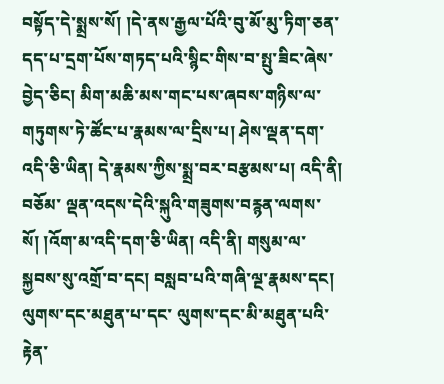བསྟོད་དེ་སྨྲས་སོ། །དེ་ནས་རྒྱལ་པོའི་བུ་མོ་མུ་ཏིག་ཅན་དད་པ་དྲག་པོས་གཏད་པའི་སྙིང་གིས་བ་སྤུ་ཟིང་ཞེས་ བྱེད་ཅིང། མིག་མཆི་མས་གང་པས་ཞབས་གཉིས་ལ་གཏུགས་ཏེ་ཚོང་པ་རྣམས་ལ་དྲིས་པ། ཤེས་ལྡན་དག་འདི་ཅི་ཡིན། དེ་རྣམས་ཀྱིས་སྨྲ་བར་བརྩམས་པ། འདི་ནི། བཅོམ་ ལྡན་འདས་དེའི་སྐུའི་གཟུགས་བརྙན་ལགས་སོ། །འོག་མ་འདི་དག་ཅི་ཡིན། འདི་ནི། གསུམ་ལ་སྐྱབས་སུ་འགྲོ་བ་དང། བསླབ་པའི་གཞི་ལྔ་རྣམས་དང། ལུགས་དང་མཐུན་པ་དང་ ལུགས་དང་མི་མཐུན་པའི་རྟེན་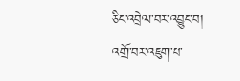ཅིང་འབྲེལ་བར་འབྱུང་བ། འགྲོ་བར་འཇུག་པ་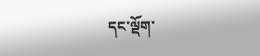དང་ལྡོག་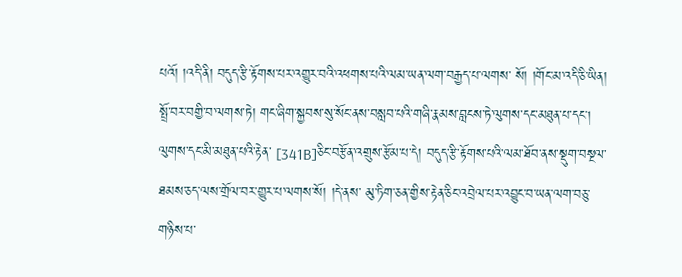པའོ། །འདི་ནི། བདུད་རྩི་རྟོགས་པར་འགྱུར་བའི་འཕགས་པའི་ལམ་ཡན་ལག་བརྒྱད་པ་ལགས་ སོ། །གོང་མ་འདི་ཅི་ཡིན། སྤྲོ་བར་བགྱི་བ་ལགས་ཏེ། གང་ཞིག་སྐྱབས་སུ་སོང་ནས་བསླབ་པའི་གཞི་རྣམས་བླངས་ཏེ་ལུགས་དང་མཐུན་པ་དང། ལུགས་དང་མི་མཐུན་པའི་རྟེན་ [341B]ཅིང་བརྩོན་འགྲུས་རྩོམ་པ་དེ། བདུད་རྩི་རྟོགས་པའི་ལམ་ཐོབ་ནས་སྡུག་བསྔལ་ཐམས་ཅད་ལས་གྲོལ་བར་གྱུར་པ་ལགས་སོ། །དེ་ནས་ མུ་ཏིག་ཅན་གྱིས་རྟེན་ཅིང་འབྲེལ་པར་འབྱུང་བ་ཡན་ལག་བཅུ་གཉིས་པ་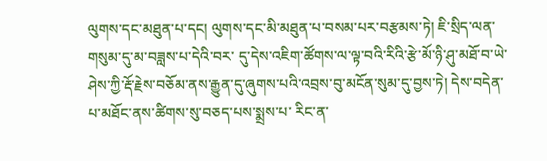ལུགས་དང་མཐུན་པ་དང། ལུགས་དང་མི་མཐུན་པ་བསམ་པར་བརྩམས་ཏེ། ཇི་སྲིད་ལན་གསུམ་དུ་མ་བཟླས་པ་དེའི་བར་ དུ་དེས་འཇིག་ཚོགས་ལ་ལྟ་བའི་རིའི་རྩེ་མོ་ཉི་ཤུ་མཐོ་བ་ཡེ་ཤེས་ཀྱི་རྡོ་རྗེས་བཅོམ་ནས་རྒྱུན་དུ་ཞུགས་པའི་འབྲས་བུ་མངོན་སུམ་དུ་བྱས་ཏེ། དེས་བདེན་པ་མཐོང་ནས་ཚིགས་སུ་བཅད་པས་སྨྲས་པ་ རིང་ན་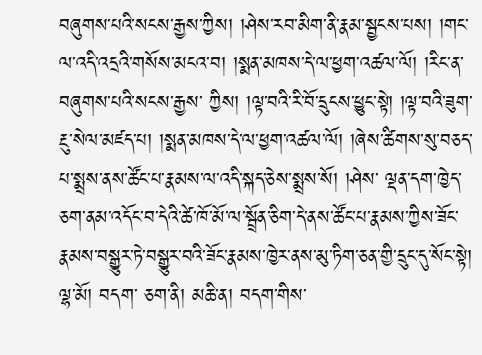བཞུགས་པའི་སངས་རྒྱས་ཀྱིས། །ཤེས་རབ་མིག་ནི་རྣམ་སྦྱངས་པས། །གང་ལ་འདི་འདྲའི་གསོས་མངའ་བ། །སྨན་མཁས་དེ་ལ་ཕྱག་འཚལ་ལོ། །རིང་ན་བཞུགས་པའི་སངས་རྒྱས་ ཀྱིས། །ལྟ་བའི་རི་བོ་དྲུངས་ཕྱུང་སྟེ། །ལྟ་བའི་ཟུག་རྔུ་སེལ་མཛད་པ། །སྨན་མཁས་དེ་ལ་ཕྱག་འཚལ་ལོ། །ཞེས་ཚིགས་སུ་བཅད་པ་སྨྲས་ནས་ཚོང་པ་རྣམས་ལ་འདི་སྐད་ཅེས་སྨྲས་སོ། །ཤེས་ ལྡན་དག་ཁྱེད་ཅག་ནམ་འདོང་བ་དེའི་ཚེ་ཁོ་མོ་ལ་སྦྲོན་ཅིག་དེ་ནས་ཚོང་པ་རྣམས་ཀྱིས་ཟོང་རྣམས་བསྒྱུར་ཏེ་བསྒྱུར་བའི་ཟོང་རྣམས་ཁྱེར་ནས་མུ་ཏིག་ཅན་གྱི་དྲུང་དུ་སོང་སྟེ། ལྷ་མོ། བདག་ ཅག་ནི། མཆི་ན། བདག་གིས་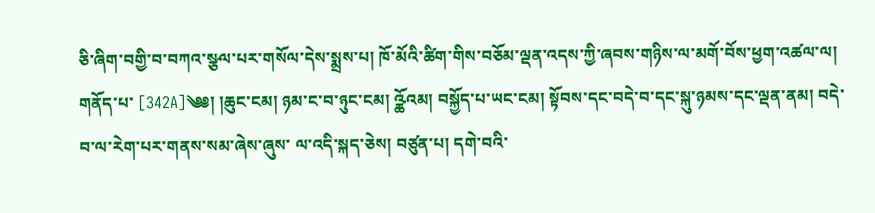ཅི་ཞིག་བགྱི་བ་བཀའ་སྩལ་པར་གསོལ་དེས་སྨྲས་པ། ཁོ་མོའི་ཚིག་གིས་བཅོམ་ལྡན་འདས་ཀྱི་ཞབས་གཉིས་ལ་མགོ་བོས་ཕྱག་འཚལ་ལ། གནོད་པ་ [342A]༄༅། །ཆུང་ངམ། ཉམ་ང་བ་ཉུང་ངམ། འྪོའམ། བསྐྱོད་པ་ཡང་ངམ། སྟོབས་དང་བདེ་བ་དང་སྐུ་ཉམས་དང་ལྡན་ནམ། བདེ་བ་ལ་རེག་པར་གནས་སམ་ཞེས་ཞུས་ ལ་འདི་སྐད་ཅེས། བཙུན་པ། དགེ་བའི་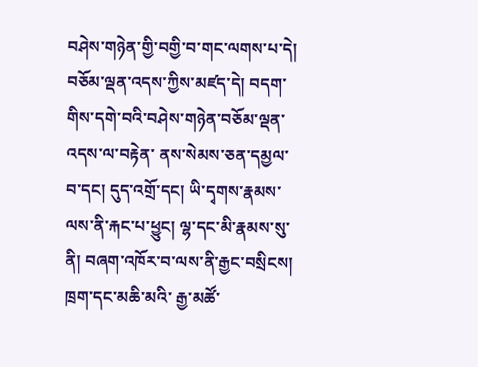བཤེས་གཉེན་གྱི་བགྱི་བ་གང་ལགས་པ་དེ། བཅོམ་ལྡན་འདས་ཀྱིས་མཛད་དེ། བདག་གིས་དགེ་བའི་བཤེས་གཉེན་བཅོམ་ལྡན་འདས་ལ་བརྟེན་ ནས་སེམས་ཅན་དམྱལ་བ་དང། དུད་འགྲོ་དང། ཡི་དྭགས་རྣམས་ལས་ནི་རྐང་པ་ཕྱུང། ལྷ་དང་མི་རྣམས་སུ་ནི། བཞག་འཁོར་བ་ལས་ནི་རྒྱང་བསྲིངས། ཁྲག་དང་མཆི་མའི་ རྒྱ་མཚོ་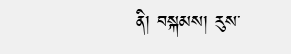ནི། བསྐམས། རུས་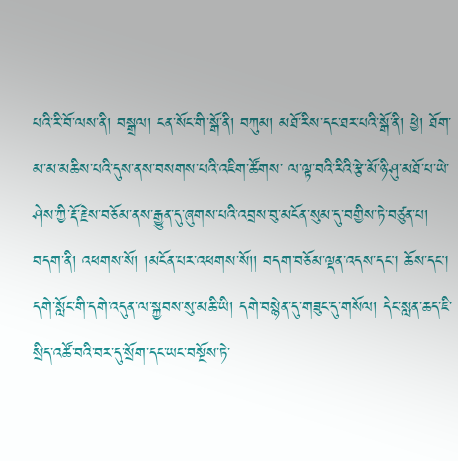པའི་རི་བོ་ལས་ནི། བསྒྲལ། ངན་སོང་གི་སྒོ་ནི། བཀུམ། མཐོ་རིས་དང་ཐར་པའི་སྒོ་ནི། ཕྱེ། ཐོག་མ་མ་མཆིས་པའི་དུས་ནས་བསགས་པའི་འཇིག་ཚོགས་ ལ་ལྟ་བའི་རིའི་རྩེ་མོ་ཉི་ཤུ་མཐོ་པ་ཡེ་ཤེས་ཀྱི་རྡོ་རྗེས་བཅོམ་ནས་རྒྱུན་དུ་ཞུགས་པའི་འབྲས་བུ་མངོན་སུམ་དུ་བགྱིས་ཏེ་བཙུན་པ། བདག་ནི། འཕགས་སོ། །མངོན་པར་འཕགས་སོ།། བདག་བཅོམ་ལྡན་འདས་དང། ཆོས་དང། དགེ་སློང་གི་དགེ་འདུན་ལ་སྐྱབས་སུ་མཆི་ཡི། དགེ་བསྙེན་དུ་གཟུང་དུ་གསོལ། དེང་སླན་ཆད་ཇི་སྲིད་འཚོ་བའི་བར་དུ་སྲོག་དང་ཡང་བསྔོས་ཏེ་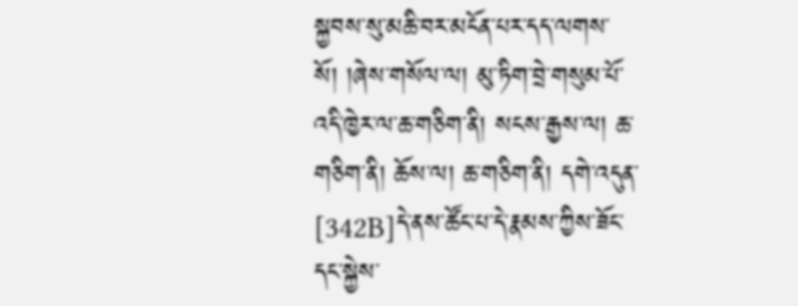སྐྱབས་སུ་མཆི་བར་མངོན་པར་དད་ལགས་སོ། །ཞེས་གསོལ་ལ། མུ་ཏིག་བྲེ་གསུམ་པོ་འདི་ཁྱེར་ལ་ཆ་གཅིག་ནི། སངས་རྒྱས་ལ། ཆ་གཅིག་ནི། ཆོས་ལ། ཆ་གཅིག་ནི། དགེ་འདུན་ [342B]དེ་ནས་ཚོང་པ་དེ་རྣམས་ཀྱིས་ཟོང་དང་སྐྱེས་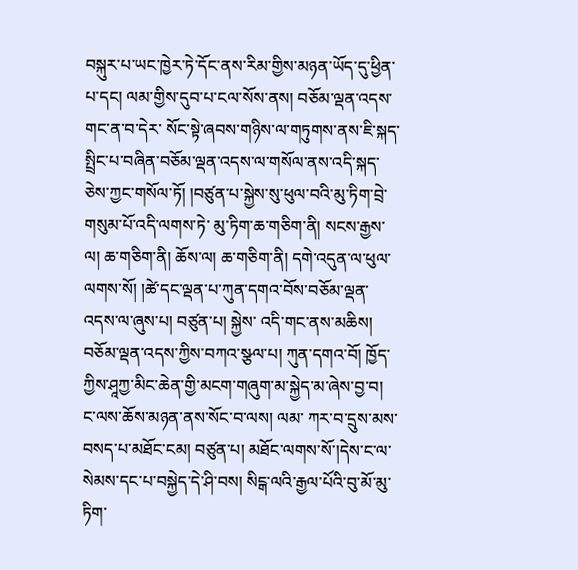བསྐུར་པ་ཡང་ཁྱེར་ཏེ་དོང་ནས་རིམ་གྱིས་མཉན་ཡོད་དུ་ཕྱིན་པ་དང། ལམ་གྱིས་དུབ་པ་ངལ་སོས་ནས། བཅོམ་ལྡན་འདས་གང་ན་བ་དེར་ སོང་སྟེ་ཞབས་གཉིས་ལ་གཏུགས་ནས་ཇི་སྐད་སྤྲིང་པ་བཞིན་བཅོམ་ལྡན་འདས་ལ་གསོལ་ནས་འདི་སྐད་ཅེས་ཀྱང་གསོལ་ཏོ། །བཙུན་པ་སྐྱེས་སུ་ཕུལ་བའི་མུ་ཏིག་བྲེ་གསུམ་པོ་འདི་ལགས་ཏེ་ མུ་ཏིག་ཆ་གཅིག་ནི། སངས་རྒྱས་ལ། ཆ་གཅིག་ནི། ཆོས་ལ། ཆ་གཅིག་ནི། དགེ་འདུན་ལ་ཕུལ་ལགས་སོ། །ཚེ་དང་ལྡན་པ་ཀུན་དགའ་བོས་བཅོམ་ལྡན་འདས་ལ་ཞུས་པ། བཙུན་པ། སྐྱེས་ འདི་གང་ནས་མཆིས། བཅོམ་ལྡན་འདས་ཀྱིས་བཀའ་སྩལ་པ། ཀུན་དགའ་བོ། ཁྱོད་ཀྱིས་ཤཱཀྱ་མིང་ཆེན་གྱི་མངག་གཞུག་མ་སྐྱེད་མ་ཞེས་བྱ་བ། ང་ལས་ཆོས་མཉན་ནས་སོང་བ་ལས། ལམ་ ཀར་བ་དྲུས་མས་བསད་པ་མཐོང་ངམ། བཙུན་པ། མཐོང་ལགས་སོ་།དེས་ང་ལ་སེམས་དང་པ་བསྐྱེད་དེ་ཤི་བས། སིངྒ་ལའི་རྒྱལ་པོའི་བུ་མོ་མུ་ཏིག་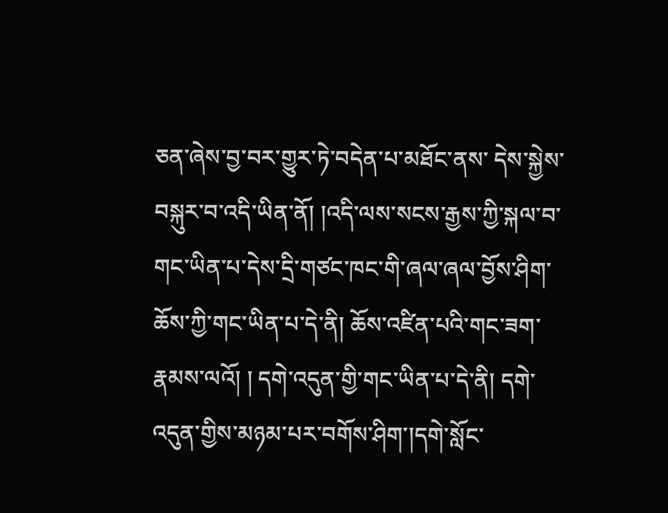ཅན་ཞེས་བྱ་བར་གྱུར་ཏེ་བདེན་པ་མཐོང་ནས་ དེས་སྐྱེས་བསྐུར་བ་འདི་ཡིན་ནོ། །འདི་ལས་སངས་རྒྱས་ཀྱི་སྐལ་བ་གང་ཡིན་པ་དེས་དྲི་གཙང་ཁང་གི་ཞལ་ཞལ་བྱོས་ཤིག་ཆོས་ཀྱི་གང་ཡིན་པ་དེ་ནི། ཆོས་འཛིན་པའི་གང་ཟག་རྣམས་ལའོ། ། དགེ་འདུན་གྱི་གང་ཡིན་པ་དེ་ནི། དགེ་འདུན་གྱིས་མཉམ་པར་བགོས་ཤིག་།དགེ་སློང་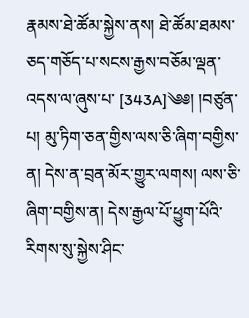རྣམས་ཐེ་ཚོམ་སྐྱེས་ནས། ཐེ་ཚོམ་ཐམས་ཅད་གཅོད་པ་སངས་རྒྱས་བཅོམ་ལྡན་འདས་ལ་ཞུས་པ་ [343A]༄༅། །བཙུན་པ། མུ་ཏིག་ཅན་གྱིས་ལས་ཅི་ཞིག་བགྱིས་ན། དེས་ན་བྲན་མོར་གྱུར་ལགས། ལས་ཅི་ཞིག་བགྱིས་ན། དེས་རྒྱལ་པོ་ཕྱུག་པོའི་རིགས་སུ་སྐྱེས་ཤིང་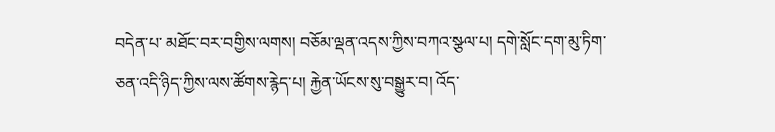བདེན་པ་ མཐོང་བར་བགྱིས་ལགས། བཅོམ་ལྡན་འདས་ཀྱིས་བཀའ་སྩལ་པ། དགེ་སློང་དག་མུ་ཏིག་ཅན་འདི་ཉིད་ཀྱིས་ལས་ཚོགས་རྙེད་པ། རྐྱེན་ཡོངས་སུ་བསྒྱུར་བ། འོད་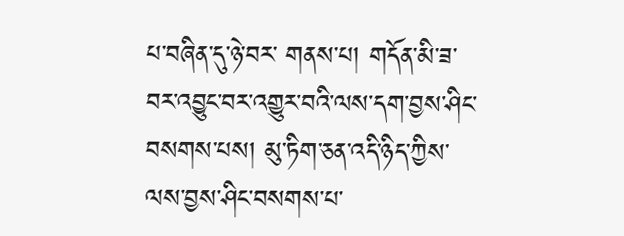པ་བཞིན་དུ་ཉེ་བར་ གནས་པ། གདོན་མི་ཟ་བར་འབྱུང་བར་འགྱུར་བའི་ལས་དག་བྱས་ཤིང་བསགས་པས། མུ་ཏིག་ཅན་འདི་ཉིད་ཀྱིས་ལས་བྱས་ཤིང་བསགས་པ་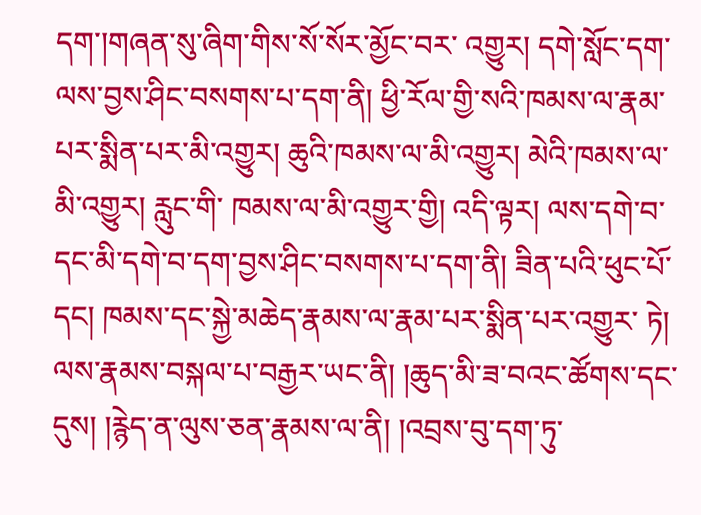དག་།གཞན་སུ་ཞིག་གིས་སོ་སོར་མྱོང་བར་ འགྱུར། དགེ་སློང་དག་ལས་བྱས་ཤིང་བསགས་པ་དག་ནི། ཕྱི་རོལ་གྱི་སའི་ཁམས་ལ་རྣམ་པར་སྨིན་པར་མི་འགྱུར། ཆུའི་ཁམས་ལ་མི་འགྱུར། མེའི་ཁམས་ལ་མི་འགྱུར། རླུང་གི་ ཁམས་ལ་མི་འགྱུར་གྱི། འདི་ལྟར། ལས་དགེ་བ་དང་མི་དགེ་བ་དག་བྱས་ཤིང་བསགས་པ་དག་ནི། ཟིན་པའི་ཕུང་པོ་དང། ཁམས་དང་སྐྱེ་མཆེད་རྣམས་ལ་རྣམ་པར་སྨིན་པར་འགྱུར་ ཏེ། ལས་རྣམས་བསྐལ་པ་བརྒྱར་ཡང་ནི། །ཆུད་མི་ཟ་བའང་ཚོགས་དང་དུས། །རྙེད་ན་ལུས་ཅན་རྣམས་ལ་ནི། །འབྲས་བུ་དག་ཏུ་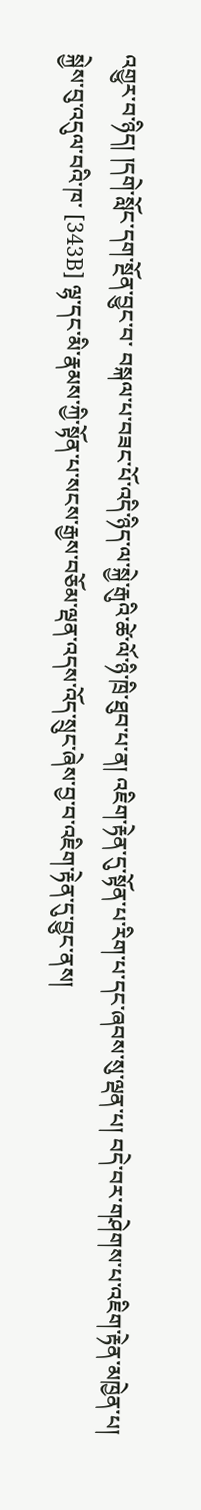འགྱུར་བ་ཉིད། །དགེ་སློང་དག་སྔོན་བྱུང་བ་ བསྐལ་པ་བཟང་པོ་འདི་ཉིད་ལ་སྐྱེ་རྒུའི་ཚེ་ལོ་ཉི་ཁྲི་ཐུབ་པ་ན། འཇིག་རྟེན་དུ་སྟོན་པ་རིག་པ་དང་ཞབས་སུ་ལྡན་པ། བདེ་བར་གཤེགས་པ་འཇིག་རྟེན་མཁྱེན་པ། སྐྱེས་བུ་འདུལ་བའི་ཁ་ [343B] ལྷ་དང་མི་རྣམས་ཀྱི་སྟོན་པ་སངས་རྒྱས་བཅོམ་ལྡན་འདས་འོད་སྲུང་ཞེས་བྱ་བ་འཇིག་རྟེན་དུ་བྱུང་ནས།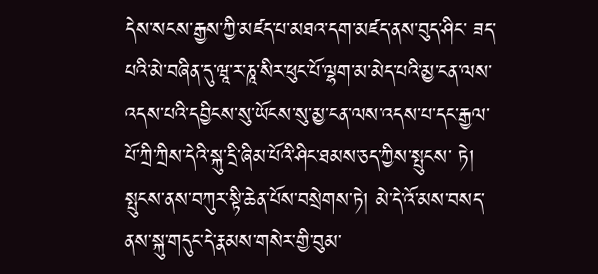དེས་སངས་རྒྱས་ཀྱི་མཛད་པ་མཐའ་དག་མཛད་ནས་བུད་ཤིང་ ཟད་པའི་མེ་བཞིན་དུ་ཝཱ་ར་ཎཱ་སིར་ཕུང་པོ་ལྷག་མ་མེད་པའི་མྱ་ངན་ལས་འདས་པའི་དབྱིངས་སུ་ཡོངས་སུ་མྱ་ངན་ལས་འདས་པ་དང་རྒྱལ་པོ་ཀྲི་ཀྲིས་དེའི་སྐུ་དྲི་ཞིམ་པོའི་ཤིང་ཐམས་ཅད་ཀྱིས་སྤུངས་ ཏེ། སྤུངས་ནས་བཀུར་སྟི་ཆེན་པོས་བསྲེགས་ཏེ། མེ་དེ་འོ་མས་བསད་ནས་སྐུ་གདུང་དེ་རྣམས་གསེར་གྱི་བུམ་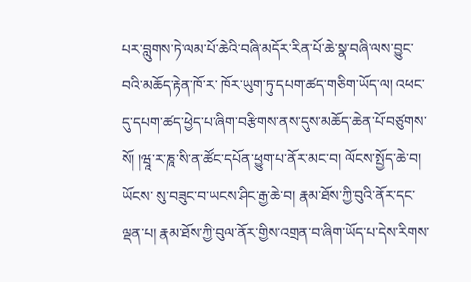པར་བླུགས་ཏེ་ལམ་པོ་ཆེའི་བཞི་མདོར་རིན་པོ་ཆེ་སྣ་བཞི་ལས་བྱུང་བའི་མཆོད་རྟེན་ཁོ་ར་ ཁོར་ཡུག་ཏུ་དཔག་ཚད་གཅིག་ཡོད་ལ། འཕང་དུ་དཔག་ཚད་ཕྱེད་པ་ཞིག་བརྩིགས་ནས་དུས་མཆོད་ཆེན་པོ་བཙུགས་སོ། །ཝཱ་ར་ཎཱ་སི་ན་ཚོང་དཔོན་ཕྱུག་པ་ནོར་མང་བ། ལོངས་སྤྱོད་ཆེ་བ། ཡོངས་ སུ་བཟུང་བ་ཡངས་ཤིང་རྒྱ་ཆེ་བ། རྣམ་ཐོས་ཀྱི་བུའི་ནོར་དང་ལྡན་པ། རྣམ་ཐོས་ཀྱི་བུལ་ནོར་གྱིས་འགྲན་བ་ཞིག་ཡོད་པ་དེས་རིགས་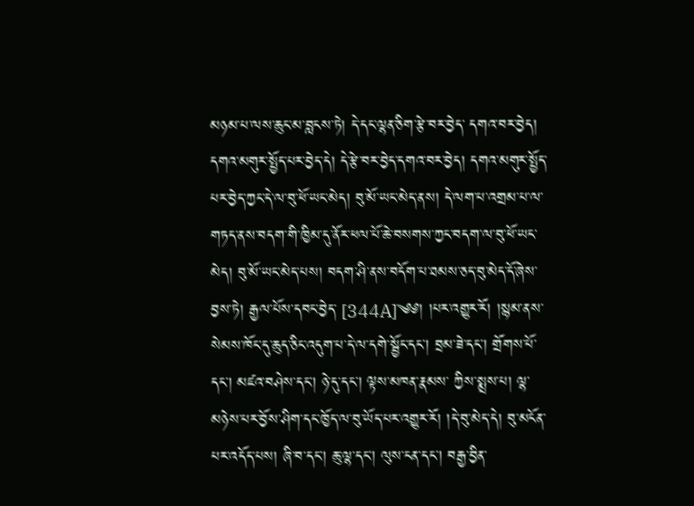མཉམ་པ་ལས་ཆུང་མ་བླངས་ཏེ། དེ་དང་ལྷན་ཅིག་རྩེ་བར་བྱེད་ དགའ་བར་བྱེད། དགའ་མགུར་སྤྱོད་པར་བྱེད་དེ། དེ་རྩེ་བར་བྱེད་དགའ་བར་བྱེད། དགའ་མགུར་སྤྱོད་པར་བྱེད་ཀྱང་དེ་ལ་བུ་ཕོ་ཡང་མེད། བུ་མོ་ཡང་མེད་ནས། དེ་ལག་པ་འགྲམ་པ་ལ་ གཏད་ནས་བདག་གི་ཁྱིམ་དུ་ནོར་ཕལ་པོ་ཆེ་བསགས་ཀྱང་བདག་ལ་བུ་ཕོ་ཡང་མེད། བུ་མོ་ཡང་མེད་པས། བདག་ཤི་ནས་བདོག་པ་ཐམས་ཅད་བུ་མེད་དོ་ཞེས་བྱས་ཏེ། རྒྱལ་པོས་དབང་བྱེད་ [344A]༄༅། །པར་འགྱུར་རོ། །སྙམ་ནས་སེམས་ཁོང་དུ་ཆུད་ཅིང་འདུག་པ་དེ་ལ་དགེ་སྦྱོང་དང། བྲམ་ཟེ་དང། གྲོགས་པོ་དང། མཛའ་བཤེས་དང། ཉེ་དུ་དང། ལྟས་མཁན་རྣམས་ ཀྱིས་སྨྲས་པ། ལྷ་མཉེས་པར་བྱོས་ཤིག་དང་ཁྱོད་ལ་བུ་ཡོད་པར་འགྱུར་རོ། །དེ་བུ་མེད་དེ། བུ་མངོན་པར་འདོད་པས། ཞི་བ་དང། ཆུ་ལྷ་དང། ལུས་ངན་དང། བརྒྱ་བྱིན་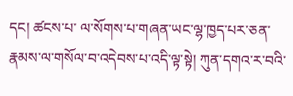དང། ཚངས་པ་ ལ་སོགས་པ་གཞན་ཡང་ལྷ་ཁྱད་པར་ཅན་རྣམས་ལ་གསོལ་བ་འདེབས་པ་འདི་ལྟ་སྟེ། ཀུན་དགའ་ར་བའི་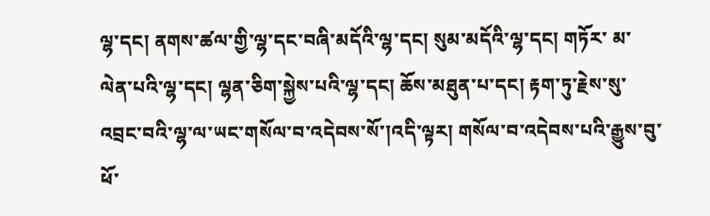ལྷ་དང། ནགས་ཚལ་གྱི་ལྷ་དང་བཞི་མདོའི་ལྷ་དང། སུམ་མདོའི་ལྷ་དང། གཏོར་ མ་ལེན་པའི་ལྷ་དང། ལྷན་ཅིག་སྐྱེས་པའི་ལྷ་དང། ཆོས་མཐུན་པ་དང། རྟག་ཏུ་རྗེས་སུ་འབྲང་བའི་ལྷ་ལ་ཡང་གསོལ་བ་འདེབས་སོ་།འདི་ལྟར། གསོལ་བ་འདེབས་པའི་རྒྱུས་བུ་ཕོ་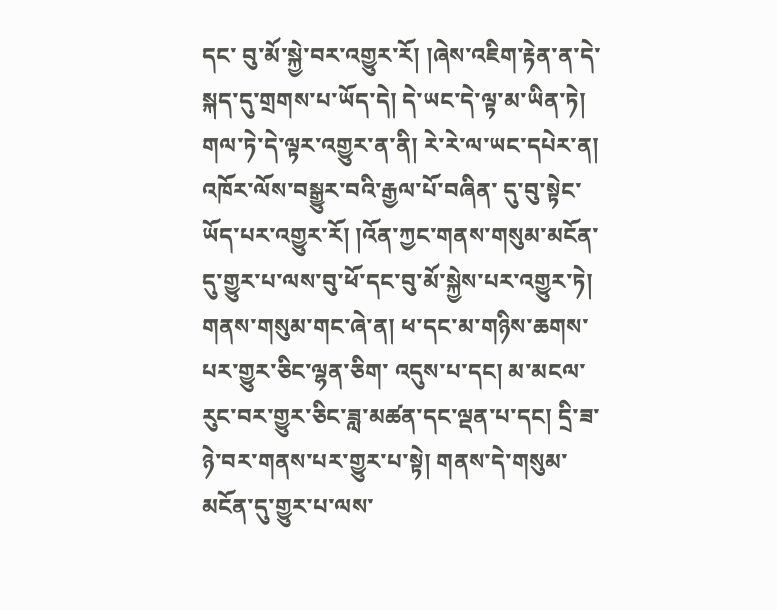དང་ བུ་མོ་སྐྱེ་བར་འགྱུར་རོ། །ཞེས་འཇིག་རྟེན་ན་དེ་སྐད་དུ་གྲགས་པ་ཡོད་དེ། དེ་ཡང་དེ་ལྟ་མ་ཡིན་ཏེ། གལ་ཏེ་དེ་ལྟར་འགྱུར་ན་ནི། རེ་རེ་ལ་ཡང་དཔེར་ན། འཁོར་ལོས་བསྒྱུར་བའི་རྒྱལ་པོ་བཞིན་ དུ་བུ་སྟེང་ཡོད་པར་འགྱུར་རོ། །འོན་ཀྱང་གནས་གསུམ་མངོན་དུ་གྱུར་པ་ལས་བུ་ཕོ་དང་བུ་མོ་སྐྱེས་པར་འགྱུར་ཏེ། གནས་གསུམ་གང་ཞེ་ན། ཕ་དང་མ་གཉིས་ཆགས་པར་གྱུར་ཅིང་ལྷན་ཅིག་ འདུས་པ་དང། མ་མངལ་རུང་བར་གྱུར་ཅིང་ཟླ་མཚན་དང་ལྡན་པ་དང། དྲི་ཟ་ཉེ་བར་གནས་པར་གྱུར་པ་སྟེ། གནས་དེ་གསུམ་མངོན་དུ་གྱུར་པ་ལས་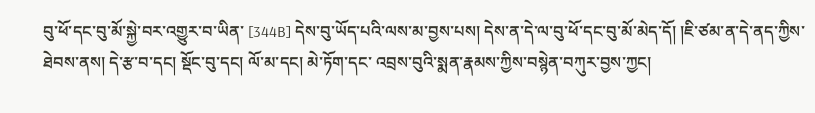བུ་ཕོ་དང་བུ་མོ་སྐྱེ་བར་འགྱུར་བ་ཡིན་ [344B] དེས་བུ་ཡོད་པའི་ལས་མ་བྱས་པས། དེས་ན་དེ་ལ་བུ་ཕོ་དང་བུ་མོ་མེད་དོ། །ཇི་ཙམ་ན་དེ་ནད་ཀྱིས་ཐེབས་ནས། དེ་རྩ་བ་དང། སྡོང་བུ་དང། ལོ་མ་དང། མེ་ཏོག་དང་ འབྲས་བུའི་སྨན་རྣམས་ཀྱིས་བསྙེན་བཀུར་བྱས་ཀྱང།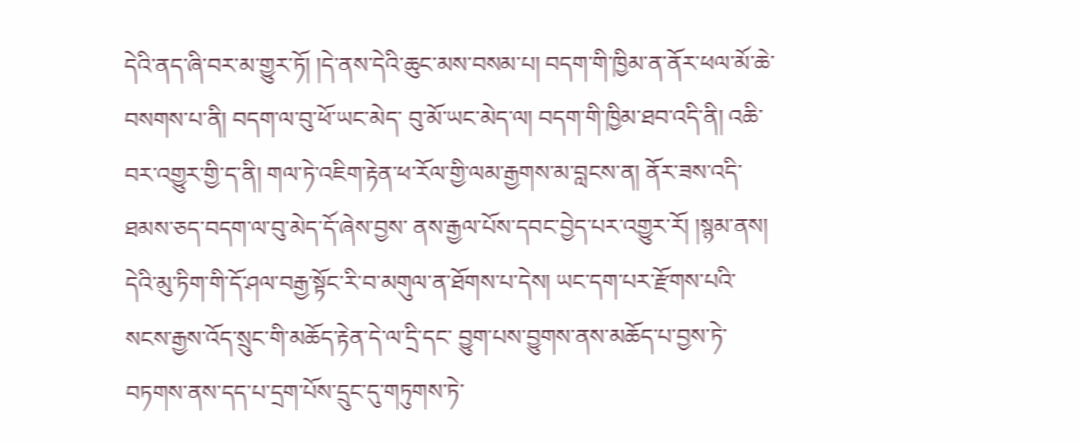དེའི་ནད་ཞི་བར་མ་གྱུར་ཏོ། །དེ་ནས་དེའི་ཆུང་མས་བསམ་པ། བདག་གི་ཁྱིམ་ན་ནོར་ཕལ་མོ་ཆེ་བསགས་པ་ནི། བདག་ལ་བུ་ཕོ་ཡང་མེད་ བུ་མོ་ཡང་མེད་ལ། བདག་གི་ཁྱིམ་ཐབ་འདི་ནི། འཆི་བར་འགྱུར་གྱི་ད་ནི། གལ་ཏེ་འཇིག་རྟེན་ཕ་རོལ་གྱི་ལམ་རྒྱགས་མ་བླངས་ན། ནོར་ཟས་འདི་ཐམས་ཅད་བདག་ལ་བུ་མེད་དོ་ཞེས་བྱས་ ནས་རྒྱལ་པོས་དབང་བྱེད་པར་འགྱུར་རོ། །སྙམ་ནས། དེའི་མུ་ཏིག་གི་དོ་ཤལ་བརྒྱ་སྟོང་རི་བ་མགུལ་ན་ཐོགས་པ་དེས། ཡང་དག་པར་རྫོགས་པའི་སངས་རྒྱས་འོད་སྲུང་གི་མཆོད་རྟེན་དེ་ལ་དྲི་དང་ བྱུག་པས་བྱུགས་ནས་མཆོད་པ་བྱས་ཏེ་བཏགས་ནས་དད་པ་དྲག་པོས་དྲུང་དུ་གཏུགས་ཏེ་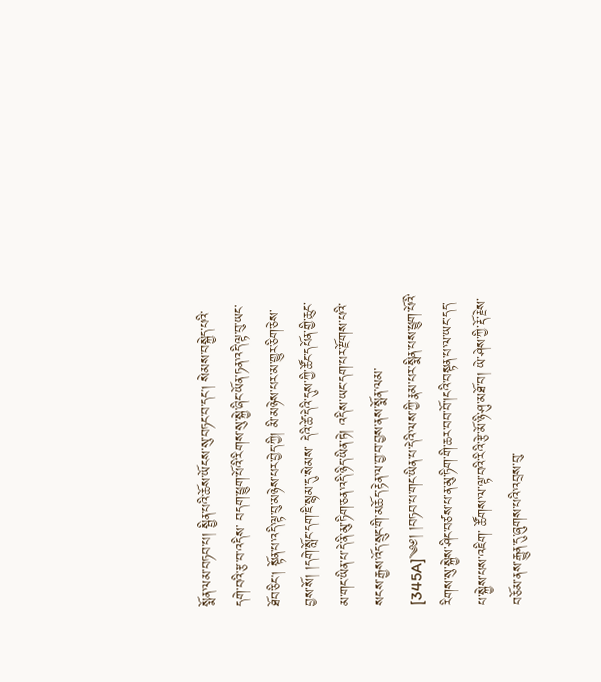སྨོན་ལམ་བཏབ་པ། སྦྱིན་པའི་ཆོས་ཡོངས་སུ་བཏང་བ་དང། སེམས་བསྐྱེད་པའི་དགེ་བའི་རྩ་བ་འདིས་ བདག་ཕྱུག་པོའི་རིགས་སུ་སྐྱེ་ཞིང་ཡོན་ཏན་འདི་ལྟ་བུ་ཡང་ཐོབ་ཅིང། སྟོན་པ་འདི་ལྟ་བུ་མཉེས་པར་བྱེད་ཀྱི། མི་མཉེས་པར་མ་གྱུར་ཅིག་ཅེས་བྱས་སོ། །དགེ་སློང་དག་ཇི་སྙམ་དུ་སེམས་ དེའི་ཚེ་དེའི་དུས་ཀྱི་ཚོང་དཔོན་གྱི་ཆུང་མ་གང་ཡིན་པ་དེ་ནི་མུ་ཏིག་ཅན་འདི་ཉིད་ཡིན་ཏེ། འདིས་ཡང་དག་པར་རྫོགས་པའི་སངས་རྒྱས་འོད་སྲུང་གི་མཆོད་རྟེན་ལ་བྱ་བ་བྱས་ནས་སྨོན་ལམ་ [345A]༄༅། །བཏབ་པ་གང་ཡིན་པ་དེའི་ལས་ཀྱི་རྣམ་པར་སྨིན་པས་ཕྱུག་པོའི་རིགས་སུ་སྐྱེས་ཤིང་བཙས་པ་ན་མུ་ཏིག་གི་ཆར་བབ་བོ་།ངའི་བསྟན་པ་ལ་ཡང་དད་པ་སྐྱེས་པས་འཇིག་ ཚོགས་ལ་ལྟ་བའི་རིའི་རྩེ་མོ་ཉི་ཤུ་མཐོ་བ། ཡེ་ཤེས་ཀྱི་རྡོ་རྗེས་བཅོམ་ནས་རྒྱུན་དུ་ཞུགས་པའི་འབྲས་བུ་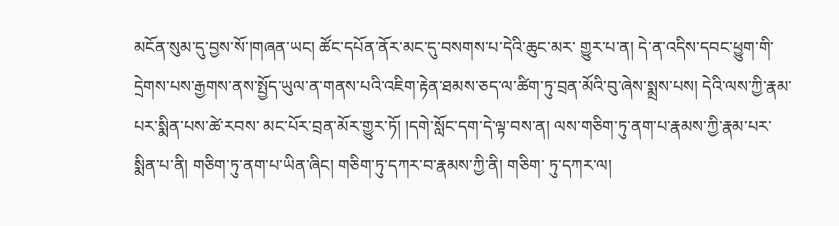མངོན་སུམ་དུ་བྱས་སོ་།གཞན་ཡང། ཚོང་དཔོན་ནོར་མང་དུ་བསགས་པ་དེའི་ཆུང་མར་ གྱུར་པ་ན། དེ་ན་འདིས་དབང་ཕྱུག་གི་དྲེགས་པས་རྒྱགས་ནས་སྤྱོད་ཡུལ་ན་གནས་པའི་འཇིག་རྟེན་ཐམས་ཅད་ལ་ཚིག་ཏུ་བྲན་མོའི་བུ་ཞེས་སྨྲས་པས། དེའི་ལས་ཀྱི་རྣམ་པར་སྨིན་པས་ཚེ་རབས་ མང་པོར་བྲན་མོར་གྱུར་ཏོ། །དགེ་སློང་དག་དེ་ལྟ་བས་ན། ལས་གཅིག་ཏུ་ནག་པ་རྣམས་ཀྱི་རྣམ་པར་སྨིན་པ་ནི། གཅིག་ཏུ་ནག་པ་ཡིན་ཞིང། གཅིག་ཏུ་དཀར་བ་རྣམས་ཀྱི་ནི། གཅིག་ ཏུ་དཀར་ལ།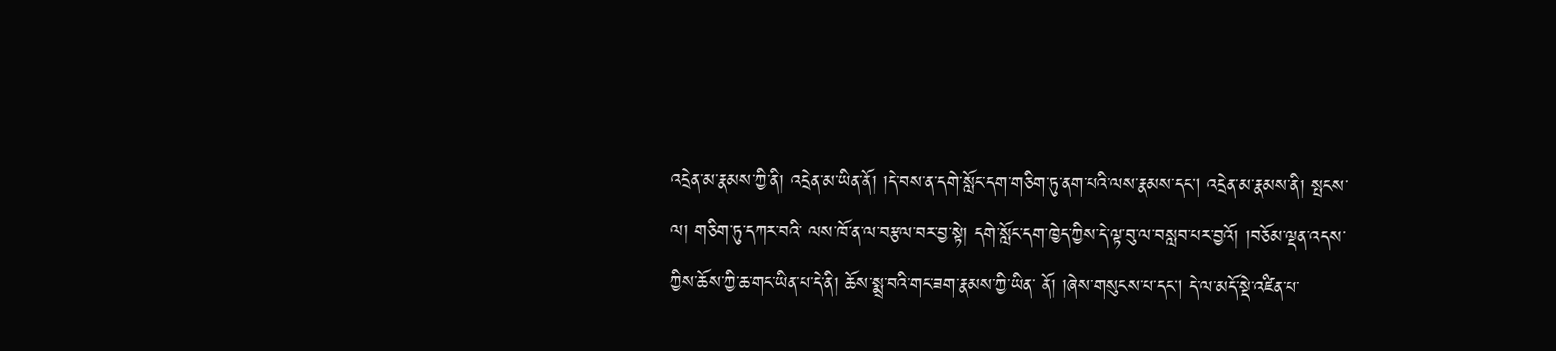འདྲེན་མ་རྣམས་ཀྱི་ནི། འདྲེན་མ་ཡིན་ནོ། །དེ་བས་ན་དགེ་སློང་དག་གཅིག་ཏུ་ནག་པའི་ལས་རྣམས་དང། འདྲེན་མ་རྣམས་ནི། སྤངས་ལ། གཅིག་ཏུ་དཀར་བའི་ ལས་ཁོ་ན་ལ་བརྩལ་བར་བྱ་སྟེ། དགེ་སློང་དག་ཁྱེད་ཀྱིས་དེ་ལྟ་བུ་ལ་བསླབ་པར་བྱའོ། །བཅོམ་ལྡན་འདས་ཀྱིས་ཆོས་ཀྱི་ཆ་གང་ཡིན་པ་དེ་ནི། ཆོས་སྨྲ་བའི་གང་ཟག་རྣམས་ཀྱི་ཡིན་ ནོ། །ཞེས་གསུངས་པ་དང། དེ་ལ་མདོ་སྡེ་འཛིན་པ་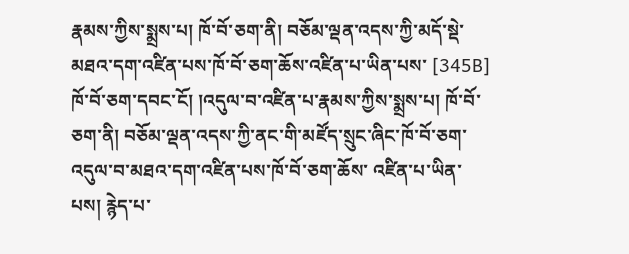རྣམས་ཀྱིས་སྨྲས་པ། ཁོ་བོ་ཅག་ནི། བཅོམ་ལྡན་འདས་ཀྱི་མདོ་སྡེ་མཐའ་དག་འཛིན་པས་ཁོ་བོ་ཅག་ཆོས་འཛིན་པ་ཡིན་པས་ [345B] ཁོ་བོ་ཅག་དབང་ངོ། །འདུལ་བ་འཛིན་པ་རྣམས་ཀྱིས་སྨྲས་པ། ཁོ་བོ་ཅག་ནི། བཅོམ་ལྡན་འདས་ཀྱི་ནང་གི་མཛོད་སྲུང་ཞིང་ཁོ་བོ་ཅག་འདུལ་བ་མཐའ་དག་འཛིན་པས་ཁོ་བོ་ཅག་ཆོས་ འཛིན་པ་ཡིན་པས། རྙེད་པ་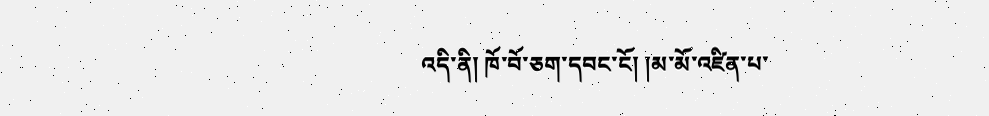འདི་ནི། ཁོ་བོ་ཅག་དབང་ངོ། །མ་མོ་འཛིན་པ་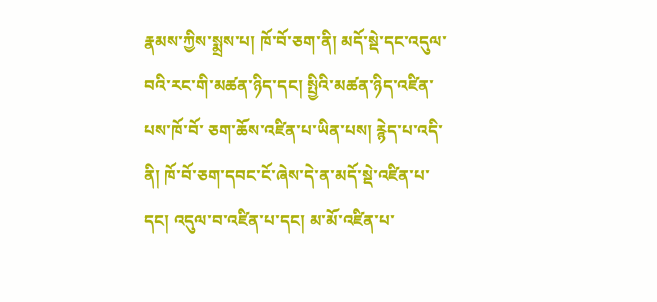རྣམས་ཀྱིས་སྨྲས་པ། ཁོ་བོ་ཅག་ནི། མདོ་སྡེ་དང་འདུལ་བའི་རང་གི་མཚན་ཉིད་དང། སྤྱིའི་མཚན་ཉིད་འཛིན་པས་ཁོ་བོ་ ཅག་ཆོས་འཛིན་པ་ཡིན་པས། རྙེད་པ་འདི་ནི། ཁོ་བོ་ཅག་དབང་ངོ་ཞེས་དེ་ན་མདོ་སྡེ་འཛིན་པ་དང། འདུལ་བ་འཛིན་པ་དང། མ་མོ་འཛིན་པ་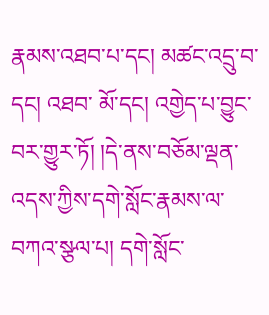རྣམས་འཐབ་པ་དང། མཚང་འདྲུ་བ་དང། འཐབ་ མོ་དང། འགྱེད་པ་བྱུང་བར་གྱུར་ཏོ། །དེ་ནས་བཅོམ་ལྡན་འདས་ཀྱིས་དགེ་སློང་རྣམས་ལ་བཀའ་སྩལ་པ། དགེ་སློང་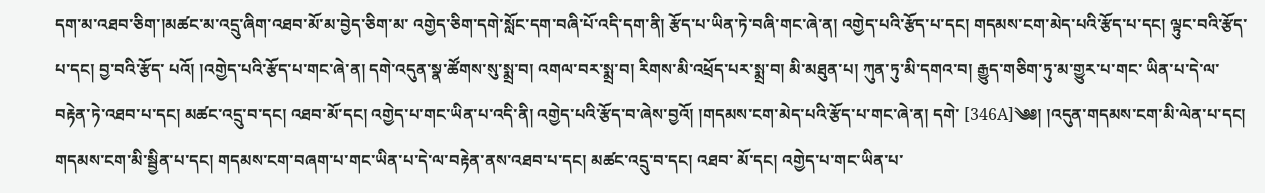དག་མ་འཐབ་ཅིག་།མཚང་མ་འདྲུ་ཞིག་འཐབ་མོ་མ་བྱེད་ཅིག་མ་ འགྱེད་ཅིག་དགེ་སློང་དག་བཞི་པོ་འདི་དག་ནི། རྩོད་པ་ཡིན་ཏེ་བཞི་གང་ཞེ་ན། འགྱེད་པའི་རྩོད་པ་དང། གདམས་ངག་མེད་པའི་རྩོད་པ་དང། ལྟུང་བའི་རྩོད་པ་དང། བྱ་བའི་རྩོད་ པའོ། །འགྱེད་པའི་རྩོད་པ་གང་ཞེ་ན། དགེ་འདུན་སྣ་ཚོགས་སུ་སྨྲ་བ། འགལ་བར་སྨྲ་བ། རིགས་མི་འཕྲོད་པར་སྨྲ་བ། མི་མཐུན་པ། ཀུན་ཏུ་མི་དགའ་བ། རྒྱུད་གཅིག་ཏུ་མ་གྱུར་པ་གང་ ཡིན་པ་དེ་ལ་བརྟེན་ཏེ་འཐབ་པ་དང། མཚང་འདྲུ་བ་དང། འཐབ་མོ་དང། འགྱེད་པ་གང་ཡིན་པ་འདི་ནི། འགྱེད་པའི་རྩོད་བ་ཞེས་བྱའོ། །གདམས་ངག་མེད་པའི་རྩོད་པ་གང་ཞེ་ན། དགེ་ [346A]༄༅། །འདུན་གདམས་ངག་མི་ལེན་པ་དང། གདམས་ངག་མི་སྦྱིན་པ་དང། གདམས་ངག་བཞག་པ་གང་ཡིན་པ་དེ་ལ་བརྟེན་ནས་འཐབ་པ་དང། མཚང་འདྲུ་བ་དང། འཐབ་ མོ་དང། འགྱེད་པ་གང་ཡིན་པ་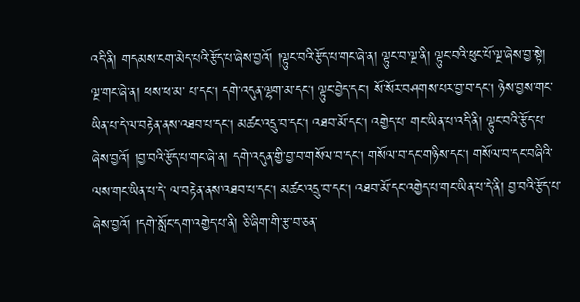འདི་ནི། གདམས་ངག་མེད་པའི་རྩོད་པ་ཞེས་བྱའོ། །ལྟུང་བའི་རྩོད་པ་གང་ཞེ་ན། ལྟུང་བ་ལྔ་ནི། ལྟུང་བའི་ཕུང་པོ་ལྔ་ཞེས་བྱ་སྟེ། ལྔ་གང་ཞེ་ན། ཕས་ཕ་མ་ པ་དང། དགེ་འདུན་ལྷག་མ་དང། ལྟུང་བྱེད་དང། སོ་སོར་བཤགས་པར་བྱ་བ་དང། ཉེས་བྱས་གང་ཡིན་པ་དེ་ལ་བརྟེན་ནས་འཐབ་པ་དང། མཚང་འདྲུ་བ་དང། འཐབ་མོ་དང། འགྱེད་པ་ གང་ཡིན་པ་འདི་ནི། ལྟུང་བའི་རྩོད་པ་ཞེས་བྱའོ། །བྱ་བའི་རྩོད་པ་གང་ཞེ་ན། དགེ་འདུན་གྱི་བྱ་བ་གསོལ་བ་དང། གསོལ་བ་དང་གཉིས་དང། གསོལ་བ་དང་བཞིའི་ལས་གང་ཡིན་པ་དེ་ ལ་བརྟེན་ནས་འཐབ་པ་དང། མཚང་འདྲུ་བ་དང། འཐབ་མོ་དང་འགྱེད་པ་གང་ཡིན་པ་དེ་ནི། བྱ་བའི་རྩོད་པ་ཞེས་བྱའོ། །དགེ་སློང་དག་འགྱེད་པ་ནི། ཅི་ཞིག་གི་རྩ་བ་ཅན་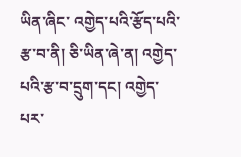ཡིན་ཞིང་ འགྱེད་པའི་རྩོད་པའི་རྩ་བ་ནི། ཅི་ཡིན་ཞེ་ན། འགྱེད་པའི་རྩ་བ་དྲུག་དང། འགྱེད་པར་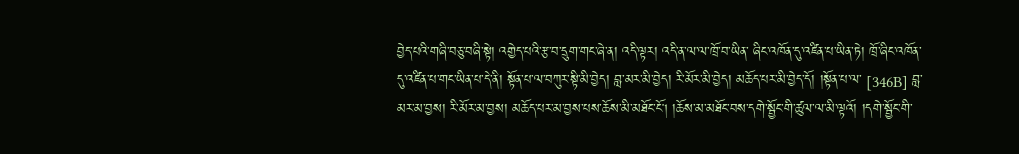བྱེད་པའི་གཞི་བཅུ་བཞི་སྟེ། འགྱེད་པའི་རྩ་བ་དྲུག་གང་ཞེ་ན། འདི་ལྟར། འདི་ན་ལ་ལ་ཁྲོ་བ་ཡིན་ ཞིང་འཁོན་དུ་འཛིན་པ་ཡིན་ཏེ། ཁྲོ་ཞིང་འཁོན་དུ་འཛིན་པ་གང་ཡིན་པ་དེ་ནི། སྟོན་པ་ལ་བཀུར་སྟི་མི་བྱེད། བླ་མར་མི་བྱེད། རི་མོར་མི་བྱེད། མཆོད་པར་མི་བྱེད་དོ། །སྟོན་པ་ལ་ [346B] བླ་མར་མ་བྱས། རི་མོར་མ་བྱས། མཆོད་པར་མ་བྱས་པས་ཆོས་མི་མཐོང་ངོ། །ཆོས་མ་མཐོང་བས་དགེ་སྦྱོང་གི་ཚུལ་ལ་མི་ལྟའོ། །དགེ་སྦྱོང་གི་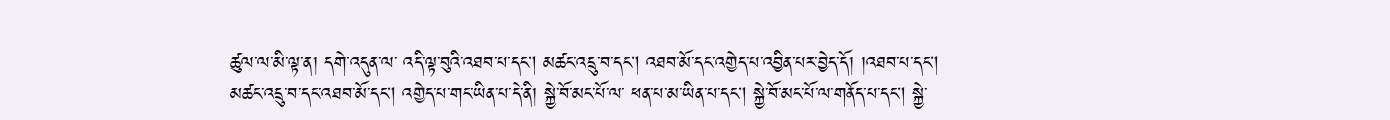ཚུལ་ལ་མི་ལྟ་ན། དགེ་འདུན་ལ་ འདི་ལྟ་བུའི་འཐབ་པ་དང། མཚང་འདྲུ་བ་དང། འཐབ་མོ་དང་འགྱེད་པ་འབྱིན་པར་བྱེད་དོ། །འཐབ་པ་དང། མཚང་འདྲུ་བ་དང་འཐབ་མོ་དང། འགྱེད་པ་གང་ཡིན་པ་དེ་ནི། སྐྱེ་བོ་མང་པོ་ལ་ ཕན་པ་མ་ཡིན་པ་དང། སྐྱེ་བོ་མང་པོ་ལ་གནོད་པ་དང། སྐྱེ་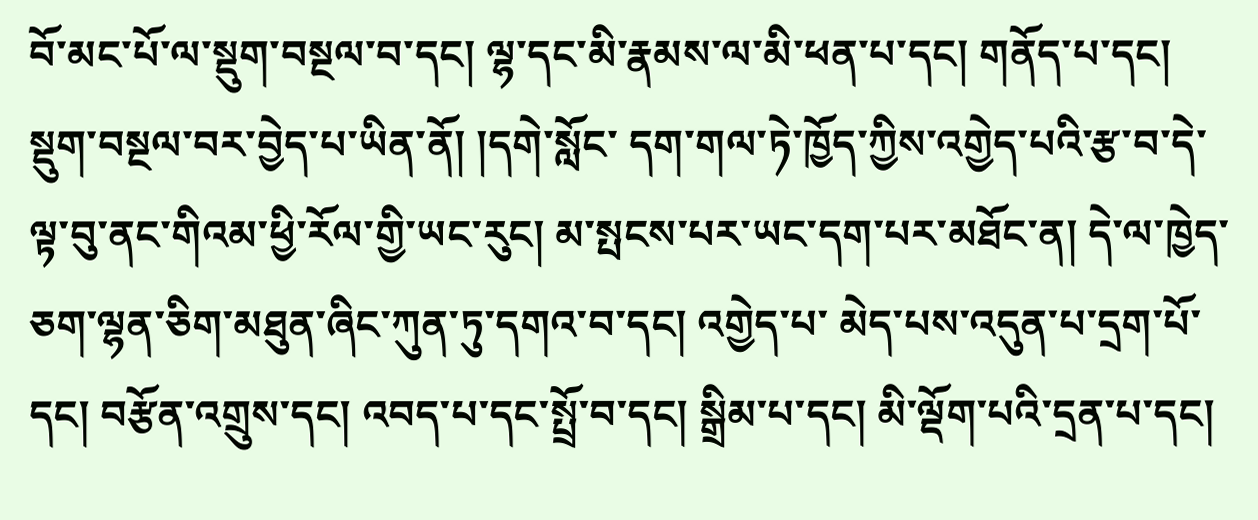བོ་མང་པོ་ལ་སྡུག་བསྔལ་བ་དང། ལྷ་དང་མི་རྣམས་ལ་མི་ཕན་པ་དང། གནོད་པ་དང། སྡུག་བསྔལ་བར་བྱེད་པ་ཡིན་ནོ། །དགེ་སློང་ དག་གལ་ཏེ་ཁྱོད་ཀྱིས་འགྱེད་པའི་རྩ་བ་དེ་ལྟ་བུ་ནང་གིའམ་ཕྱི་རོལ་གྱི་ཡང་རུང། མ་སྤངས་པར་ཡང་དག་པར་མཐོང་ན། དེ་ལ་ཁྱེད་ཅག་ལྷན་ཅིག་མཐུན་ཞིང་ཀུན་ཏུ་དགའ་བ་དང། འགྱེད་པ་ མེད་པས་འདུན་པ་དྲག་པོ་དང། བརྩོན་འགྲུས་དང། འབད་པ་དང་སྤྲོ་བ་དང། སྒྲིམ་པ་དང། མི་ལྡོག་པའི་དྲན་པ་དང།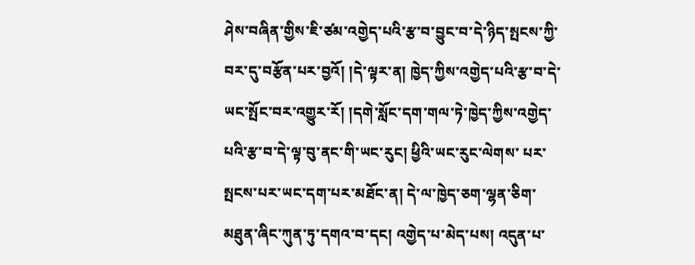ཤེས་བཞིན་གྱིས་ཇི་ཙམ་འགྱེད་པའི་རྩ་བ་བྱུང་བ་དེ་ཉིད་སྤངས་ཀྱི་ བར་དུ་བརྩོན་པར་བྱའོ། །དེ་ལྟར་ན། ཁྱེད་ཀྱིས་འགྱེད་པའི་རྩ་བ་དེ་ཡང་སྤོང་བར་འགྱུར་རོ། །དགེ་སློང་དག་གལ་ཏེ་ཁྱེད་ཀྱིས་འགྱེད་པའི་རྩ་བ་དེ་ལྟ་བུ་ནང་གི་ཡང་རུང། ཕྱིའི་ཡང་རུང་ལེགས་ པར་སྤངས་པར་ཡང་དག་པར་མཐོང་ན། དེ་ལ་ཁྱེད་ཅག་ལྷན་ཅིག་མཐུན་ཞིང་ཀུན་ཏུ་དགའ་བ་དང། འགྱེད་པ་མེད་པས། འདུན་པ་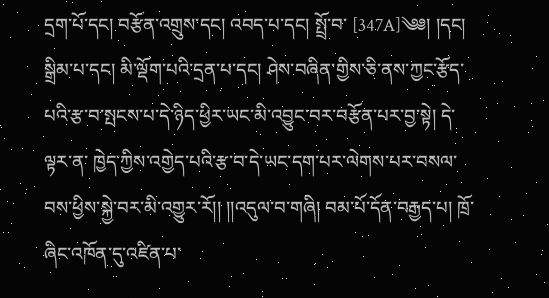དྲག་པོ་དང། བརྩོན་འགྲུས་དང། འབད་པ་དང། སྤྲོ་བ་ [347A]༄༅། །དང། སྒྲིམ་པ་དང། མི་ལྡོག་པའི་དྲན་པ་དང། ཤེས་བཞིན་གྱིས་ཅི་ནས་ཀྱང་རྩོད་པའི་རྩ་བ་སྤངས་པ་དེ་ཉིད་ཕྱིར་ཡང་མི་འབྱུང་བར་བརྩོན་པར་བྱ་སྟེ། དེ་ལྟར་ན་ ཁྱེད་ཀྱིས་འགྱེད་པའི་རྩ་བ་དེ་ཡང་དག་པར་ལེགས་པར་བསལ་བས་ཕྱིས་སྐྱེ་བར་མི་འགྱུར་རོ།། །།འདུལ་བ་གཞི། བམ་པོ་དོན་བརྒྱད་པ། ཁྲོ་ཞིང་འཁོན་དུ་འཛིན་པ་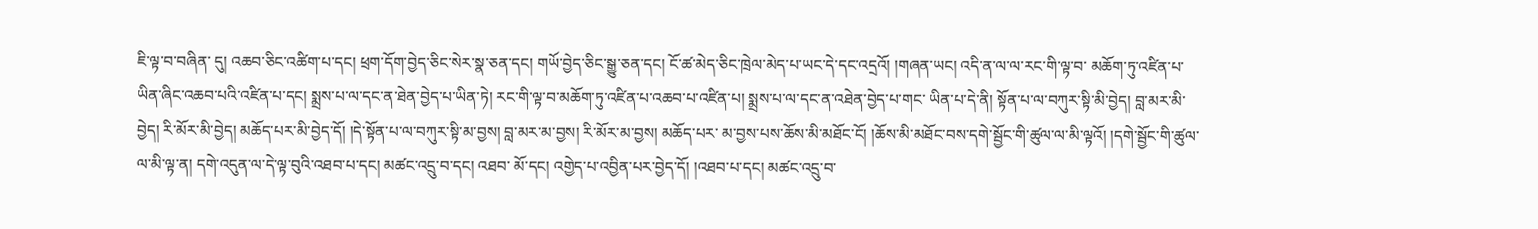ཇི་ལྟ་བ་བཞིན་ དུ། འཆབ་ཅིང་འཚིག་པ་དང། ཕྲག་དོག་བྱེད་ཅིང་སེར་སྣ་ཅན་དང། གཡོ་བྱེད་ཅིང་སྒྱུ་ཅན་དང། ངོ་ཚ་མེད་ཅིང་ཁྲེལ་མེད་པ་ཡང་དེ་དང་འདྲའོ། །གཞན་ཡང། འདི་ན་ལ་ལ་རང་གི་ལྟ་བ་ མཆོག་ཏུ་འཛིན་པ་ཡིན་ཞིང་འཆབ་པའི་འཛིན་པ་དང། སྨྲས་པ་ལ་དང་ན་ཐེན་བྱེད་པ་ཡིན་ཏེ། རང་གི་ལྟ་བ་མཆོག་ཏུ་འཛིན་པ་འཆབ་པ་འཛིན་པ། སྨྲས་པ་ལ་དང་ན་འཐེན་བྱེད་པ་གང་ ཡིན་པ་དེ་ནི། སྟོན་པ་ལ་བཀུར་སྟི་མི་བྱེད། བླ་མར་མི་བྱེད། རི་མོར་མི་བྱེད། མཆོད་པར་མི་བྱེད་དོ། །དེ་སྟོན་པ་ལ་བཀུར་སྟི་མ་བྱས། བླ་མར་མ་བྱས། རི་མོར་མ་བྱས། མཆོད་པར་ མ་བྱས་པས་ཆོས་མི་མཐོང་ངོ། །ཆོས་མི་མཐོང་བས་དགེ་སྦྱོང་གི་ཚུལ་ལ་མི་ལྟའོ། །དགེ་སྦྱོང་གི་ཚུལ་ལ་མི་ལྟ་ན། དགེ་འདུན་ལ་དེ་ལྟ་བུའི་འཐབ་པ་དང། མཚང་འདྲུ་བ་དང། འཐབ་ མོ་དང། འགྱེད་པ་འབྱིན་པར་བྱེད་དོ། །འཐབ་པ་དང། མཚང་འདྲུ་བ་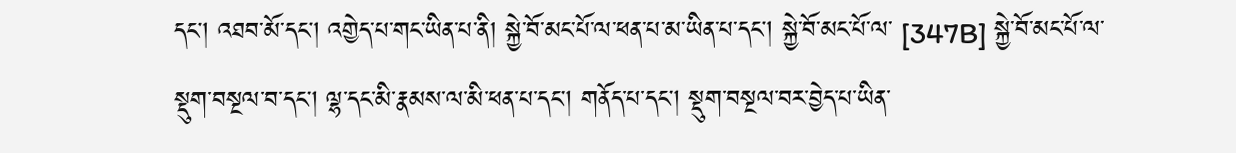དང། འཐབ་མོ་དང། འགྱེད་པ་གང་ཡིན་པ་ནི། སྐྱེ་བོ་མང་པོ་ལ་ཕན་པ་མ་ཡིན་པ་དང། སྐྱེ་བོ་མང་པོ་ལ་ [347B] སྐྱེ་བོ་མང་པོ་ལ་སྡུག་བསྔལ་བ་དང། ལྷ་དང་མི་རྣམས་ལ་མི་ཕན་པ་དང། གནོད་པ་དང། སྡུག་བསྔལ་བར་བྱེད་པ་ཡིན་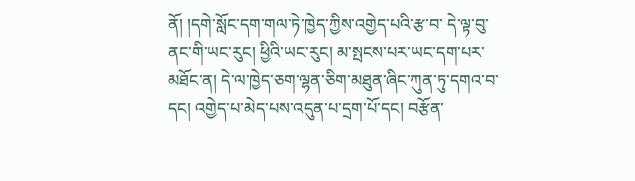ནོ། །དགེ་སློང་དག་གལ་ཏེ་ཁྱེད་ཀྱིས་འགྱེད་པའི་རྩ་བ་ དེ་ལྟ་བུ་ནང་གི་ཡང་རུང། ཕྱིའི་ཡང་རུང། མ་སྤངས་པར་ཡང་དག་པར་མཐོང་ན། དེ་ལ་ཁྱེད་ཅག་ལྷན་ཅིག་མཐུན་ཞིང་ཀུན་ཏུ་དགའ་བ་དང། འགྱེད་པ་མེད་པས་འདུན་པ་དྲག་པོ་དང། བརྩོན་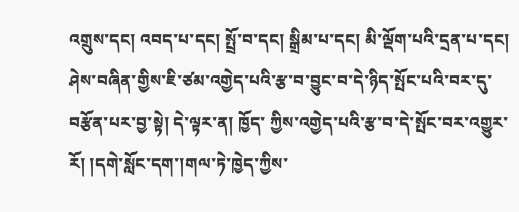འགྲུས་དང། འབད་པ་དང། སྤྲོ་བ་དང། སྒྲིམ་པ་དང། མི་ལྡོག་པའི་དྲན་པ་དང། ཤེས་བཞིན་གྱིས་ཇི་ཙམ་འགྱེད་པའི་རྩ་བ་བྱུང་བ་དེ་ཉིད་སྤོང་པའི་བར་དུ་བརྩོན་པར་བྱ་སྟེ། དེ་ལྟར་ན། ཁྱོད་ ཀྱིས་འགྱེད་པའི་རྩ་བ་དེ་སྤོང་བར་འགྱུར་རོ། །དགེ་སློང་དག་།གལ་ཏེ་ཁྱེད་ཀྱིས་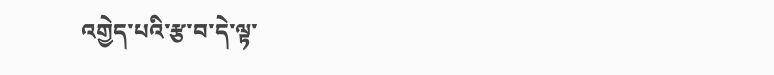འགྱེད་པའི་རྩ་བ་དེ་ལྟ་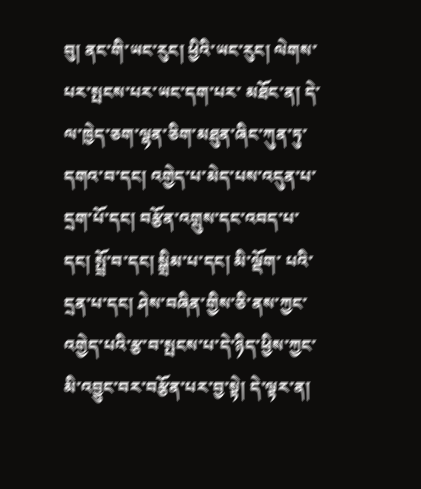བུ། ནང་གི་ཡང་རུང། ཕྱིའི་ཡང་རུང། ལེགས་པར་སྤངས་པར་ཡང་དག་པར་ མཐོང་ན། དེ་ལ་ཁྱེད་ཅག་ལྷན་ཅིག་མཐུན་ཞིང་ཀུན་ཏུ་དགའ་བ་དང། འགྱེད་པ་མེད་པས་འདུན་པ་དྲག་པོ་དང། བརྩོན་འགྲུས་དང་འབད་པ་དང། སྤྲོ་བ་དང། སྒྲིམ་པ་དང། མི་ལྡོག་ པའི་དྲན་པ་དང། ཤེས་བཞིན་གྱིས་ཅི་ནས་ཀྱང་འགྱེད་པའི་རྩ་བ་སྤངས་པ་དེ་ཉིད་ཕྱིས་ཀྱང་མི་འབྱུང་བར་བརྩོན་པར་བྱ་སྟེ། དེ་ལྟར་ན།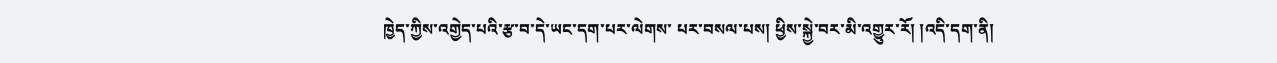ཁྱེད་ཀྱིས་འགྱེད་པའི་རྩ་བ་དེ་ཡང་དག་པར་ལེགས་ པར་བསལ་པས། ཕྱིས་སྐྱེ་བར་མི་འགྱུར་རོ། །འདི་དག་ནི།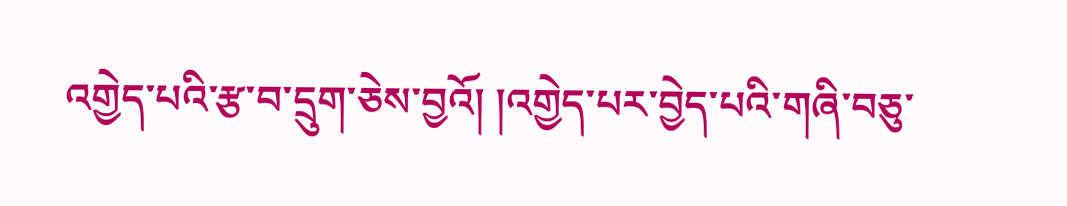འགྱེད་པའི་རྩ་བ་དྲུག་ཅེས་བྱའོ། །འགྱེད་པར་བྱེད་པའི་གཞི་བཅུ་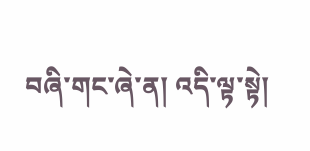བཞི་གང་ཞེ་ན། འདི་ལྟ་སྟེ།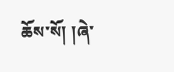ཆོས་སོ། །ཞེ་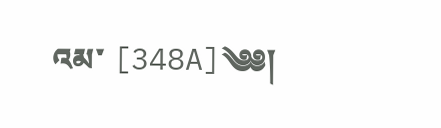འམ་ [348A]༄༅།